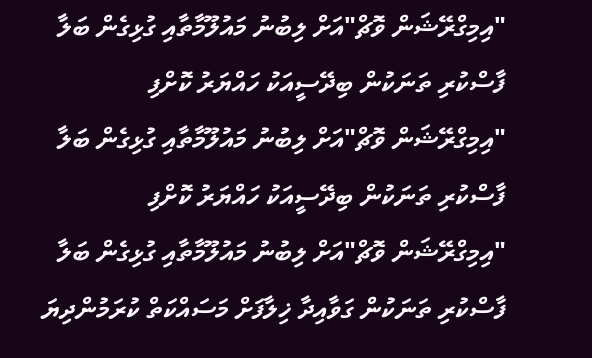"އިމިގްރޭޝަން ވޮޗް"އަށް ލިބުނު މައުލޫމާތާއި ގުޅިގެން ބަލާ ފާސްކުރި ތަނަކުން ބިދޭސީއަކު ހައްޔަރު ކޮށްފި
"އިމިގްރޭޝަން ވޮޗް"އަށް ލިބުނު މައުލޫމާތާއި ގުޅިގެން ބަލާ ފާސްކުރި ތަނަކުން ބިދޭސީއަކު ހައްޔަރު ކޮށްފި
"އިމިގްރޭޝަން ވޮޗް"އަށް ލިބުނު މައުލޫމާތާއި ގުޅިގެން ބަލާ ފާސްކުރި ތަނަކުން ގަވާއިދާ ޚިލާފަށް މަސައްކަތް ކުރަމުންދިޔަ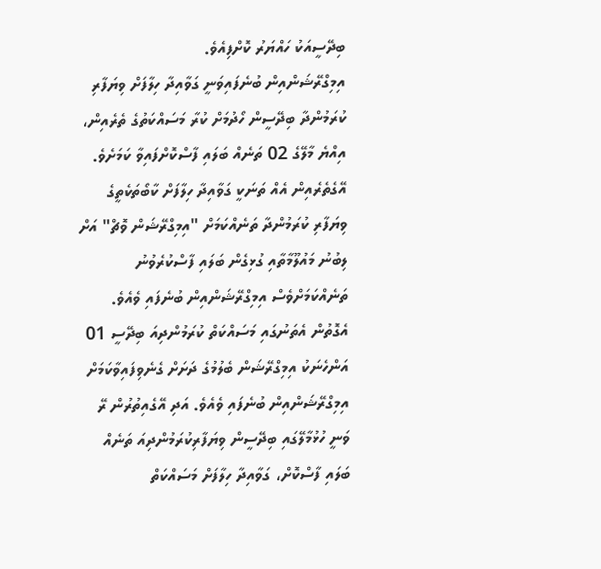ބިދޭސީއަކު ހައްޔަރު ކޮށްފިއެވެ.
އިމިގްރޭޝަންއިން ބުނެފައިވަނީ ގަވާއިދާ ހިލާފަށް ވިޔަފާރި ކުރަމުންދާ ބިދޭސީން ހޯދުމަށް ކުރާ މަސައްކަތުގެ ތެރެއިން، އިއްޔެ މާލޭގެ 02 ތަނެއް ބަލައި ފާސްކޮށްފައިވާ ކަމަށެވެ. އޭގެތެރެއިން އެއް ތަނަކީ ގަވާއިދާ ހިލާފަށް ކާބޯތަކެތީގެ ވިޔަފާރި ކުރަމުންދާ ތަނެއްކަމަށް "އިމިގްރޭޝަން ވޮޗް" އަށް ލިބުނު މައުލޫމާތާއި ގުޅިގެން ބަލައި ފާސްކުރެވުނު ތަނެއްކަމަށްވެސް އިމިގްރޭޝަންއިން ބުނެފައި ވެއެވެ.
އެގޮތުން އެތަނުގައި މަސައްކަތް ކުރަމުންދިއަ ބިދޭސީ 01 އަންހެނަކު އިމިގްރޭޝަން ބެލުމުގެ ދަށަށް ގެނެވިފައިވާކަމަށް އިމިގްރޭޝަންއިން ބުނެފައި ވެއެވެ. އަދި އޭގެއިތުރުން ރޭ ވަނީ ހުޅުމާލޭގައި ބިދޭސީން ވިޔަފާރިކުރަމުންދިއަ ތަނެއް ބަލައި ފާސްކޮށް، ގަވާއިދާ ހިލާފަށް މަސައްކަތް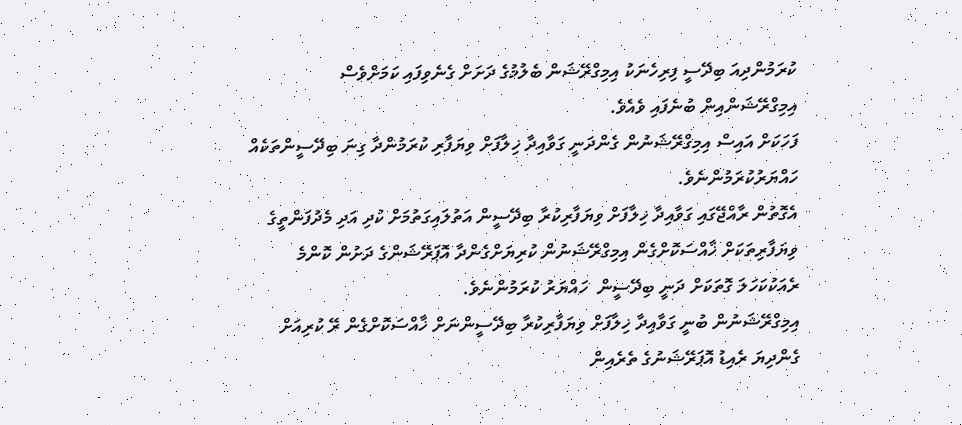ކުރަމުންދިއަ ބިދޭސީ ފިރިހެނަކު އިމިގްރޭޝަން ބެލުމުގެ ދަށަށް ގެނެވިފައި ކަމަށްވެސް އިމިގްރޭޝަންއިން ބުނެފައި ވެއެވެ.
ފަހަކަށް އައިސް އިމިގްރޭޝަނުން ގެންދަނީ ގަވާއިދާ ޚިލާފަށް ވިޔަފާރި ކުރަމުންދާ ގިނަ ބިދޭސީންތަކެއް ހައްޔަރުކުރަމުންނެވެ.
އެގޮތުން ރާއްޖޭގައި ގަވާއިދާ ޚިލާފަށް ވިޔަފާރިކުރާ ބިދޭސީން އަތުލައިގަތުމަށް ކުދި އަދި މެދުފަންތީގެ ވިޔަފާރިތަކަށް ޚާއްސަކޮށްގެން އިމިގްރޭޝަނުން ކުރިޔަށްގެންދާ އޮޕަރޭޝަންގެ ދަށުން ކޮންމެ ރެއަކުކަހަލަ ގޮތަކަށް ދަނީ ބިދޭސީން  ހައްޔަރު ކުރަމުންނެވެ.
އިމިގްރޭޝަނުން ބުނީ ގަވާއިދާ ޚިލާފަށް ވިޔަފާރިކުރާ ބިދޭސީންނަށް ޚާއްސަކޮށްގެން ރޭ ކުރިއަށް ގެންދިޔަ ރެއިޑު އޮޕަރޭޝަނުގެ ތެރެއިން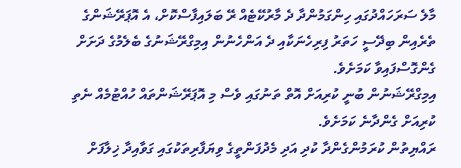މާލެ ސަރަހައްދުގައި ހިންގަމުންދާ ދެ މާރުކޭޓެއް ރޭ ބަލައިފާސްކޮށް، އެ އޮޕަރޭޝަންގެ ތެރެއިން ބިދޭސީ ހަތަރު ފިރިހެނަކާއި ދެ އަންހެނުން އިމިގްރޭޝަނުގެ ބެލެމުގެ ދަށަށް ގެންގޮސްފައިވާ ކަމަށެވެ.
އިމިގްރޭޝަނުން ބުނީ ކުރިއަށް އޮތް ތަނުގައި ވެސް މި އޮޕަރޭޝަންތައް ހުއްޓުމެއް ނެތި ކުރިއަށް ގެންދާނެ ކަމަށެވެ.
ރައްޔިތުން ކުރަމުންގެންދާ ކުދި އަދި މެދުފަންތީގެ ވިޔަފާރިތަކުގައި ގަވާއިދާ ޚިލާފަށް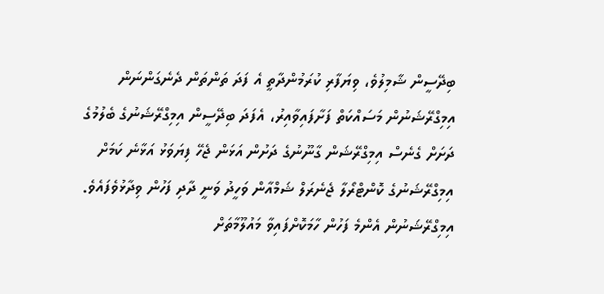ބިދޭސީން ޝާމިލުވެ، ވިޔަފާރި ކުރަމުންދާތީ އެ ފަދަ ތަންތަން ދެނެގަންނަން އިމިގްރޭޝަނުން މަސައްކަތް ފަށާފައިވާއިރު، އެފަދަ ބިދޭސީން އިމިގްރޭޝަނުގެ ބެލުމުގެ ދަށަށް ގެނެސް އިމިގްރޭޝަން ގާނޫނުގެ ދަށުން އަޅަން ޖެހޭ ފިޔަވަޅު އަޅާނެ ކަމަށް އިމިގްރޭޝަނުގެ ކޮންޓްރޯލާ ޖެނެރަލް ޝަމްއާން ވަހީދު ވަނީ ދާދި ފަހުން ވިދާޅުވެފައެވެ.
އިމިގްރޭޝަނުން އެންމެ ފަހުން ހާމަކޮށްފައިވާ މައުލޫމާތަށް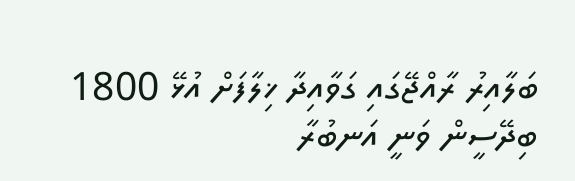ބަލާއިރު ރާއްޖޭގައި ގަވާއިދާ ޚިލާފަށް އުޅޭ 1800 ބިދޭސީން ވަނީ އަނބުރާ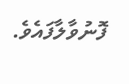ފޮނުވާލާފައެވެ.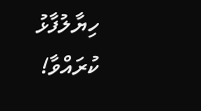ހިޔާލުފާޅު ކުރައްވާ!